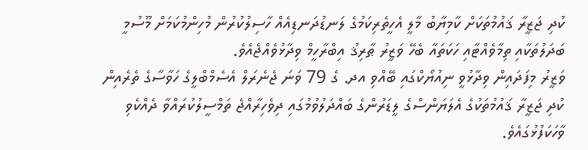ކުދި ޖަޒީރާ ޤައުމުތަކަށް ކާމިޔާބު މާލީ އެހީތެރިކަމުގެ ލަނޑުދަނޑިއެއް ހާސިލުކުރުން މުހިންމުކަމަށް މޫސުމީ ބަދަލުތަކާއި ތިމާވެއްޓާއި ހަކަތައާ ބެހޭ ވަޒީރު ޠާރިޤު އިބްރާހީމް ވިދާޅުވެއްޖެއެވެ.
ވަޒީރު މިފަދައިން ވިދާޅުވީ ނިއުޔޯކްގައި ބޭއްވި އދ. ގެ 79 ވަނަ ޖެނެރަލް އެސެމްބްލީގެ ހަވާސާގެ ތެރެއިން ކުދި ޖަޒީރާ ޤައުމުތަކުގެ އެލަޔަންސްގެ ލީޑަރުންގެ ބައްދަލުވުމުގައި ދިވެހިރާއްޖެ ތަމްސީލުކުރައްވާ ދެއްކެވި ވާހަކަފުޅުގައެވެ.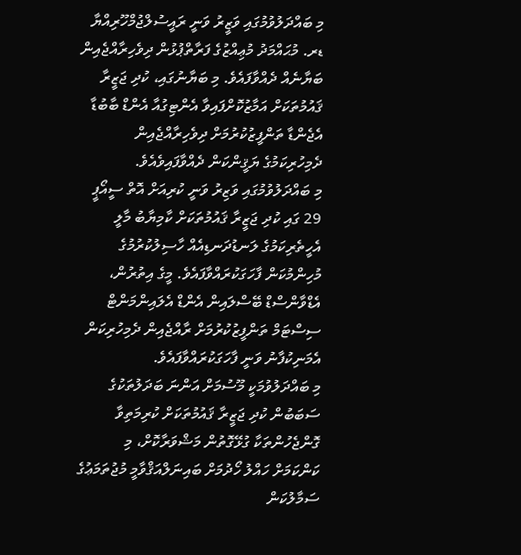މި ބައްދަލުވުމުގައި ވަޒީރު ވަނީ ރައީސުލްޖުމްހޫރިއްޔާ ޑރ. މުޙައްމަދު މުޢިއްޒުގެ ފަރާތްޕުޅުން ދިވެހިރާއްޖެއިން ބަޔާނެއް ދެއްވާފައެވެ. މި ބަޔާނުގައި، ކުދި ޖަޒީރާ ޤައުމުތަކަށް އަމާޒުކޮށްފައިވާ އެންޓިގުއާ އެންޑް ބާބުޑާ އެޖެންޑާ ތަންފީޒުކުރުމަށް ދިވެހިރާއްޖެއިން ދެމިހުރިކަމުގެ ޔަޤީންކަން ދެއްވާފައިވެއެވެ.
މި ބައްދަލުވުމުގައި ވަޒިރު ވަނީ ކުރިއަށް އޮތް ސީއޯޕީ 29 ގައި ކުދި ޖަޒީރާ ޤައުމުތަކަށް ކާމިޔާބު މާލީ އެހީތެރިކަމުގެ ލަނޑުދަނޑިއެއް ހާސިލުކުރުމުގެ މުހިންމުކަން ފާހަގަކުރައްވާފައެވެ. މީގެ އިތުރުން، އެޑްވާންސްޑް ބޭސްލައިން އެންޑް އެލައިންމަންޓް ސިސްޓަމް ތަންފީޒުކުރުމަށް ރާއްޖެއިން ދެމިހުރިކަން އެމަނިކުފާނު ވަނީ ފާހަގަކުރައްވާފައެވެ.
މި ބައްދަލުވުމަކީ މޫސުމަށް އަންނަ ބަދަލުތަކުގެ ސަބަބުން ކުދި ޖަޒީރާ ޤައުމުތަކަށް ކުރިމަތިވާ ގޮންޖެހުންތަކާ ގުޅޭގޮތުން މަޝްވަރާކޮށް، މި ކަންކަމަށް ހައްލު ހޯދުމަށް ބައިނަލްއަޤްވާމީ މުޖުތަމަޢުގެ ސަމާލުކަން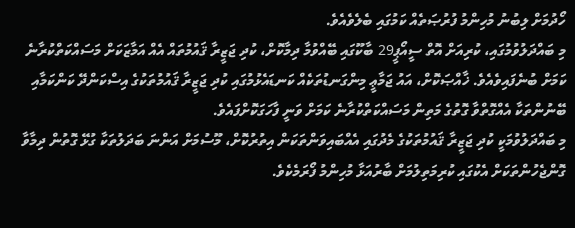ހޯދުމަށް ލިބުނު މުހިންމު ފުރުޞަތެއް ކަމުގައި ބެލެވެއެވެ.
މި ބައްދަލުވުމުގައި، ކުރިއަށް އޮތް ސީއޯޕީ29 ބާކޫގައި ބޭއްވުމާ ދިމާކޮށް، ކުދި ޖަޒީރާ ޤައުމުތައް އެއް އަމާޒަކަށް މަސައްކަތްކުރާނެ ކަމަށް ބުނެފައިވެއެވެ. ޚާއްޞަކޮށް، އައު ޖަމާޢީ މިންގަނޑުތަކެއް ކަނޑައެޅުމުގައި ކުދި ޖަޒީރާ ޤައުމުތަކުގެ އިސްކަންދޭ ކަންކަމާއި ބޭނުންތަކާ އެއްގޮތްވާ ގޮތުގެ މަތިން މަސައްކަތްކުރާނެ ކަމަށް ވަނީ ފާހަގަކޮށްފައެވެ.
މި ބައްދަލުވުމަކީ ކުދި ޖަޒީރާ ޤައުމުތަކުގެ މެދުގައި އެއްބައިވަންތަކަން އިތުރުކޮށް، މޫސުމަށް އަންނަ ބަދަލުތަކާ ގުޅޭ ގޮތުން ދިމާވާ ގޮންޖެހުންތަކަށް އެކުގައި ކުރިމަތިލުމަށް ބާރުއަޅާ މުހިންމު ފޯރަމެކެވެ.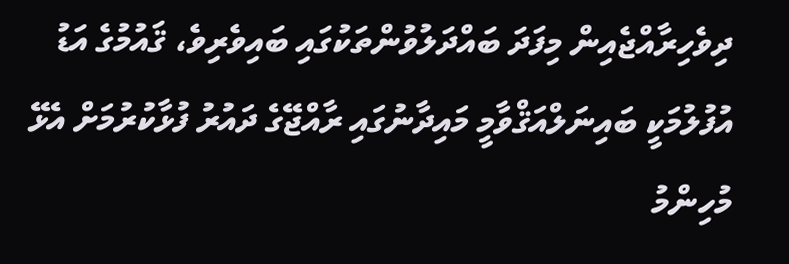ދިވެހިރާއްޖެއިން މިފަދަ ބައްދަލުވުންތަކުގައި ބައިވެރިވެ، ޤައުމުގެ އަޑު އުފުލުމަކީ ބައިނަލްއަޤްވާމީ މައިދާނުގައި ރާއްޖޭގެ ދައުރު ފުޅާކުރުމަށް އެޅޭ މުހިންމު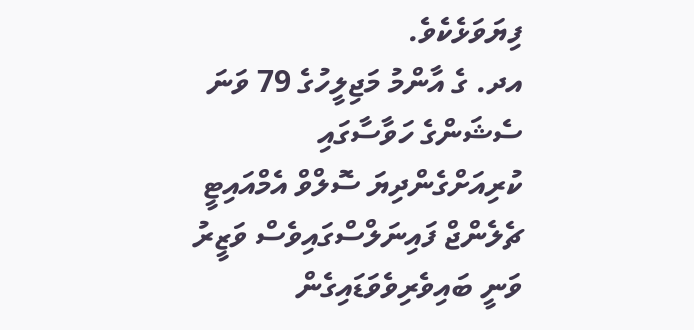ފިޔަވަޅެކެވެ.
އދ. ގެ އާންމު މަޖިލީހުގެ 79 ވަނަ ސެޝަންގެ ހަވާސާގައި ކުރިއަށްގެންދިޔަ ސޮލްވް އެމްއައިޓީ ޗެލެންޖް ފައިނަލްސްގައިވެސް ވަޒީރު ވަނީ ބައިވެރިވެވަޑައިގެން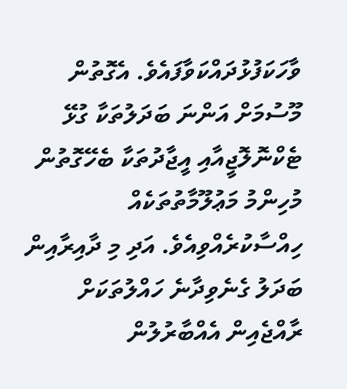ވާހަކަފުޅުދައްކަވާފައެވެ. އެގޮތުން މޫސުމަށް އަންނަ ބަދަލުތަކާ ގުޅޭ ޓެކްނޮލޮޖީއާއި އީޖާދުތަކާ ބެހޭގޮތުން މުހިންމު މަޢުލޫމާތުތަކެއް ހިއްސާކުރެއްވިއެވެ. އަދި މި ދާއިރާއިން ބަދަލު ގެނެވިދާނެ ހައްލުތަކަށް ރާއްޖެއިން އެއްބާރުލުން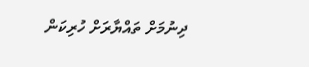ދިނުމަށް ތައްޔާރަށް ހުރިކަން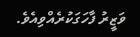ވަޒީރު ފާހަގަކުރެއްވިއެވެ.